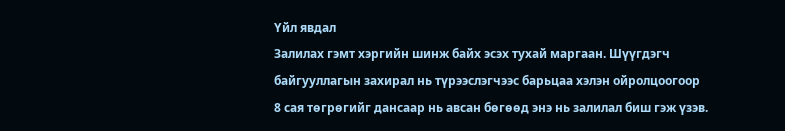Үйл явдал
Залилах гэмт хэргийн шинж байх эсэх тухай маргаан. Шүүгдэгч байгууллагын захирал нь түрээслэгчээс барьцаа хэлэн ойролцоогоор 8 сая төгрөгийг дансаар нь авсан бөгөөд энэ нь залилал биш гэж үзэв.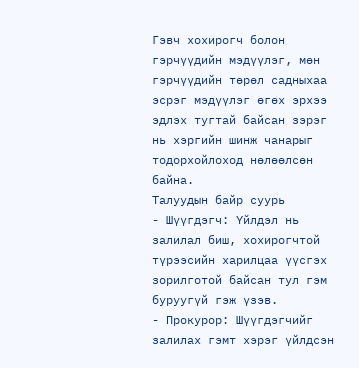Гэвч хохирогч болон гэрчүүдийн мэдүүлэг, мөн гэрчүүдийн төрөл садныхаа эсрэг мэдүүлэг өгөх эрхээ эдлэх тугтай байсан зэрэг нь хэргийн шинж чанарыг тодорхойлоход нөлөөлсөн байна.
Талуудын байр суурь
- Шүүгдэгч: Үйлдэл нь залилал биш, хохирогчтой түрээсийн харилцаа үүсгэх зорилготой байсан тул гэм буруугүй гэж үзэв.
- Прокурор: Шүүгдэгчийг залилах гэмт хэрэг үйлдсэн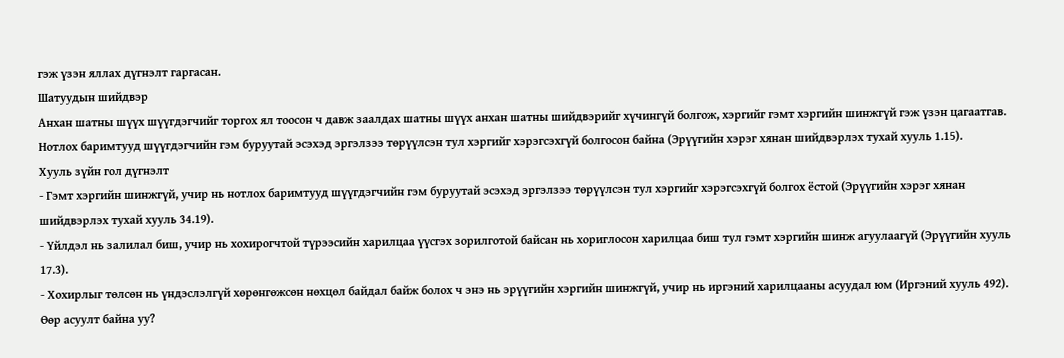гэж үзэн яллах дүгнэлт гаргасан.
Шатуудын шийдвэр
Анхан шатны шүүх шүүгдэгчийг торгох ял тоосон ч давж заалдах шатны шүүх анхан шатны шийдвэрийг хүчингүй болгож, хэргийг гэмт хэргийн шинжгүй гэж үзэн цагаатгав. Нотлох баримтууд шүүгдэгчийн гэм буруутай эсэхэд эргэлзээ төрүүлсэн тул хэргийг хэрэгсэхгүй болгосон байна (Эрүүгийн хэрэг хянан шийдвэрлэх тухай хууль 1.15).
Хууль зүйн гол дүгнэлт
- Гэмт хэргийн шинжгүй, учир нь нотлох баримтууд шүүгдэгчийн гэм буруутай эсэхэд эргэлзээ төрүүлсэн тул хэргийг хэрэгсэхгүй болгох ёстой (Эрүүгийн хэрэг хянан шийдвэрлэх тухай хууль 34.19).
- Үйлдэл нь залилал биш, учир нь хохирогчтой түрээсийн харилцаа үүсгэх зорилготой байсан нь хориглосон харилцаа биш тул гэмт хэргийн шинж агуулаагүй (Эрүүгийн хууль 17.3).
- Хохирлыг төлсөн нь үндэслэлгүй хөрөнгөжсөн нөхцөл байдал байж болох ч энэ нь эрүүгийн хэргийн шинжгүй, учир нь иргэний харилцааны асуудал юм (Иргэний хууль 492).
Өөр асуулт байна уу?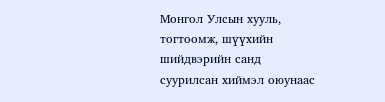Монгол Улсын хууль, тогтоомж, шүүхийн шийдвэрийн санд суурилсан хиймэл оюунаас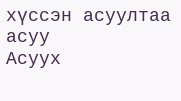хүссэн асуултаа асуу
Асуух